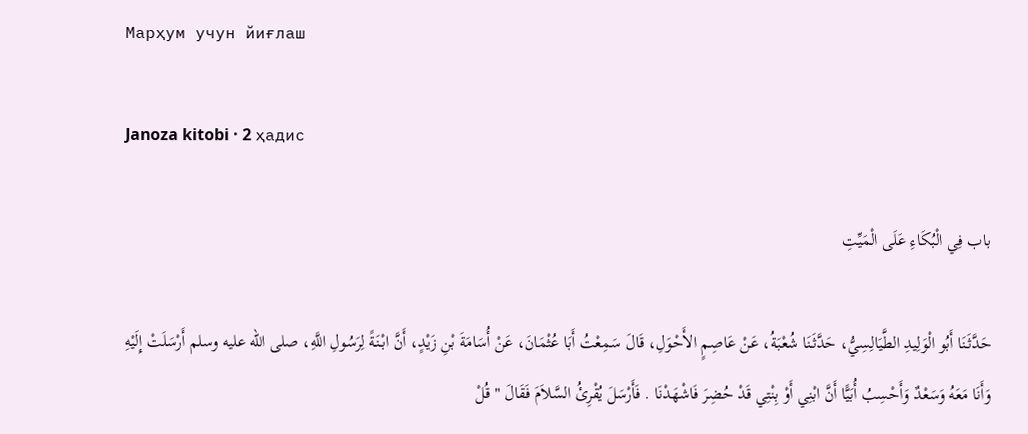Марҳум учун йиғлаш

Janoza kitobi · 2 ҳадис

باب فِي الْبُكَاءِ عَلَى الْمَيِّتِ

حَدَّثَنَا أَبُو الْوَلِيدِ الطَّيَالِسِيُّ، حَدَّثَنَا شُعْبَةُ، عَنْ عَاصِمٍ الأَحْوَلِ، قَالَ سَمِعْتُ أَبَا عُثْمَانَ، عَنْ أُسَامَةَ بْنِ زَيْدٍ، أَنَّ ابْنَةً لِرَسُولِ اللَّهِ، صلى الله عليه وسلم أَرْسَلَتْ إِلَيْهِ وَأَنَا مَعَهُ وَسَعْدٌ وَأَحْسِبُ أُبَيًّا أَنَّ ابْنِي أَوْ بِنْتِي قَدْ حُضِرَ فَاشْهَدْنَا . فَأَرْسَلَ يُقْرِئُ السَّلاَمَ فَقَالَ " قُلْ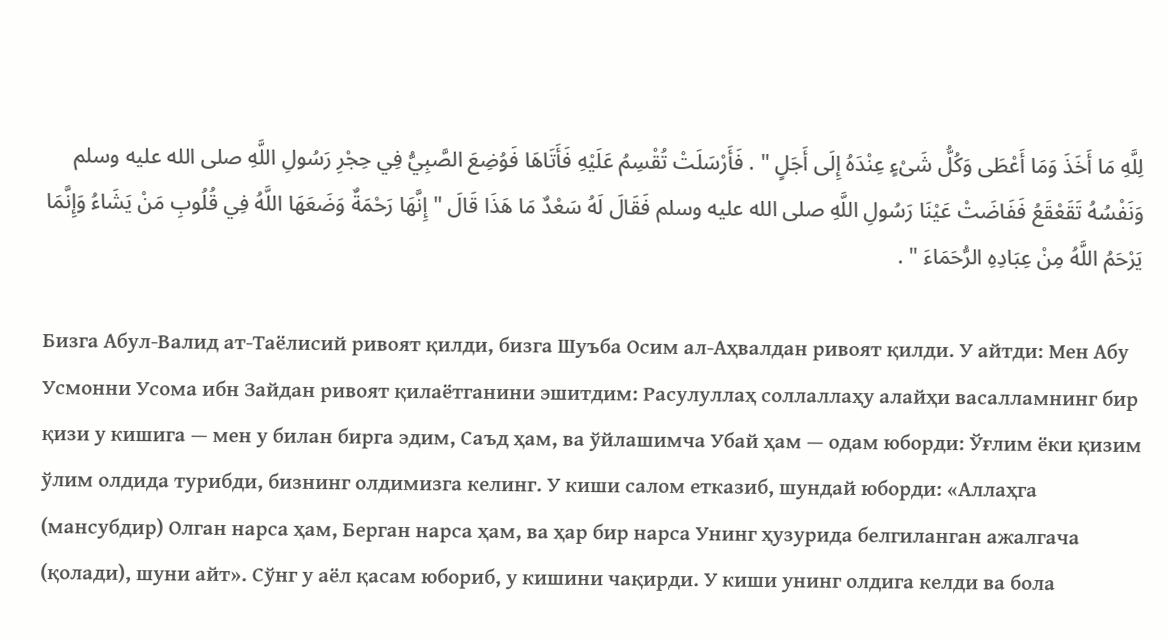لِلَّهِ مَا أَخَذَ وَمَا أَعْطَى وَكُلُّ شَىْءٍ عِنْدَهُ إِلَى أَجَلٍ " . فَأَرْسَلَتْ تُقْسِمُ عَلَيْهِ فَأَتَاهَا فَوُضِعَ الصَّبِيُّ فِي حِجْرِ رَسُولِ اللَّهِ صلى الله عليه وسلم وَنَفْسُهُ تَقَعْقَعُ فَفَاضَتْ عَيْنَا رَسُولِ اللَّهِ صلى الله عليه وسلم فَقَالَ لَهُ سَعْدٌ مَا هَذَا قَالَ " إِنَّهَا رَحْمَةٌ وَضَعَهَا اللَّهُ فِي قُلُوبِ مَنْ يَشَاءُ وَإِنَّمَا يَرْحَمُ اللَّهُ مِنْ عِبَادِهِ الرُّحَمَاءَ " .

Бизга Абул-Валид ат-Таёлисий ривоят қилди, бизга Шуъба Осим ал-Аҳвалдан ривоят қилди. У айтди: Мен Абу Усмонни Усома ибн Зайдан ривоят қилаётганини эшитдим: Расулуллаҳ соллаллаҳу алайҳи васалламнинг бир қизи у кишига — мен у билан бирга эдим, Саъд ҳам, ва ўйлашимча Убай ҳам — одам юборди: Ўғлим ёки қизим ўлим олдида турибди, бизнинг олдимизга келинг. У киши салом етказиб, шундай юборди: «Аллаҳга (мансубдир) Олган нарса ҳам, Берган нарса ҳам, ва ҳар бир нарса Унинг ҳузурида белгиланган ажалгача (қолади), шуни айт». Сўнг у аёл қасам юбориб, у кишини чақирди. У киши унинг олдига келди ва бола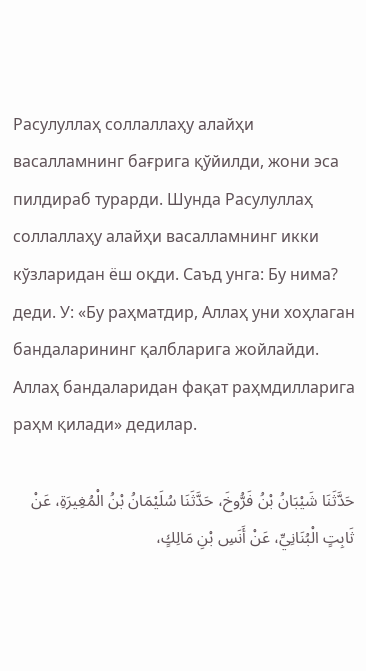Расулуллаҳ соллаллаҳу алайҳи васалламнинг бағрига қўйилди, жони эса пилдираб турарди. Шунда Расулуллаҳ соллаллаҳу алайҳи васалламнинг икки кўзларидан ёш оқди. Саъд унга: Бу нима? деди. У: «Бу раҳматдир, Аллаҳ уни хоҳлаган бандаларининг қалбларига жойлайди. Аллаҳ бандаларидан фақат раҳмдилларига раҳм қилади» дедилар.

حَدَّثَنَا شَيْبَانُ بْنُ فَرُّوخَ، حَدَّثَنَا سُلَيْمَانُ بْنُ الْمُغِيرَةِ، عَنْ ثَابِتٍ الْبُنَانِيِّ، عَنْ أَنَسِ بْنِ مَالِكٍ،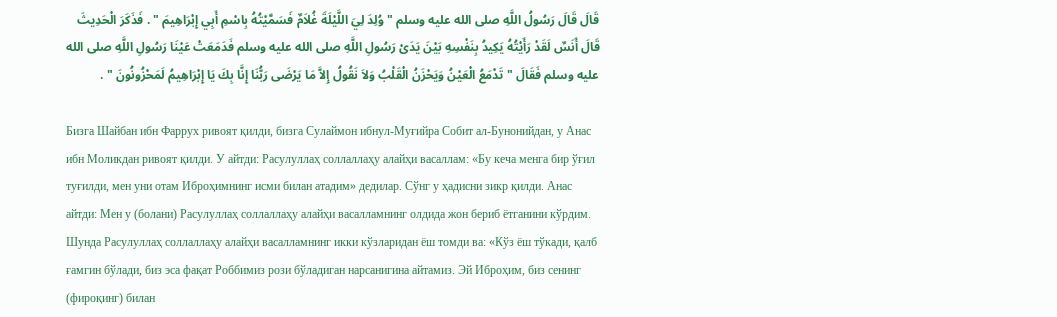قَالَ قَالَ رَسُولُ اللَّهِ صلى الله عليه وسلم " وُلِدَ لِيَ اللَّيْلَةَ غُلاَمٌ فَسَمَّيْتُهُ بِاسْمِ أَبِي إِبْرَاهِيمَ " . فَذَكَرَ الْحَدِيثَ قَالَ أَنَسٌ لَقَدْ رَأَيْتُهُ يَكِيدُ بِنَفْسِهِ بَيْنَ يَدَىْ رَسُولِ اللَّهِ صلى الله عليه وسلم فَدَمَعَتْ عَيْنَا رَسُولِ اللَّهِ صلى الله عليه وسلم فَقَالَ " تَدْمَعُ الْعَيْنُ وَيَحْزَنُ الْقَلْبُ وَلاَ نَقُولُ إِلاَّ مَا يَرْضَى رَبُّنَا إِنَّا بِكَ يَا إِبْرَاهِيمُ لَمَحْزُونُونَ " .

Бизга Шайбан ибн Фаррух ривоят қилди, бизга Сулаймон ибнул-Муғийра Собит ал-Бунонийдан, у Анас ибн Моликдан ривоят қилди. У айтди: Расулуллаҳ соллаллаҳу алайҳи васаллам: «Бу кеча менга бир ўғил туғилди, мен уни отам Иброҳимнинг исми билан атадим» дедилар. Сўнг у ҳадисни зикр қилди. Анас айтди: Мен у (болани) Расулуллаҳ соллаллаҳу алайҳи васалламнинг олдида жон бериб ётганини кўрдим. Шунда Расулуллаҳ соллаллаҳу алайҳи васалламнинг икки кўзларидан ёш томди ва: «Кўз ёш тўкади, қалб ғамгин бўлади, биз эса фақат Роббимиз рози бўладиган нарсанигина айтамиз. Эй Иброҳим, биз сенинг (фироқинг) билан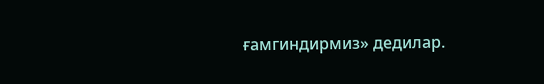ғамгиндирмиз» дедилар.